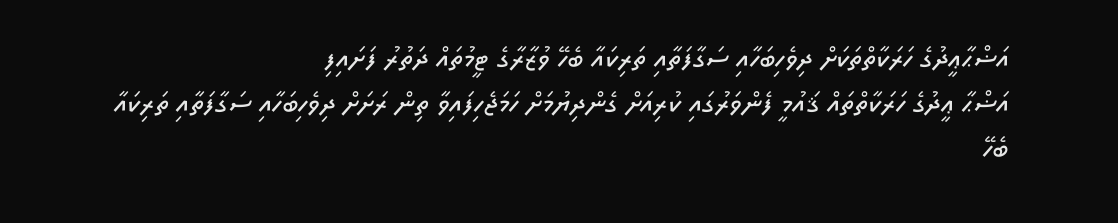އަޟްޙާޢީދުގެ ހަރަކާތްތަކަށް ދިވެހިބަހާއި ސަގާފަތާއި ތަރިކައާ ބެހޭ ވުޒާރާގެ ޓީމުތައް ދަތުރު ފަށައިފި
އަޟްޙާ ޢީދުގެ ހަރަކާތްތައް ޤައުމީ ފެންވަރުގައި ކުރިއަށް ގެންދިޔުމަށް ހަމަޖެހިފައިވާ ތިން ރަށަށް ދިވެހިބަހާއި ސަގާފަތާއި ތަރިކައާ ބެހޭ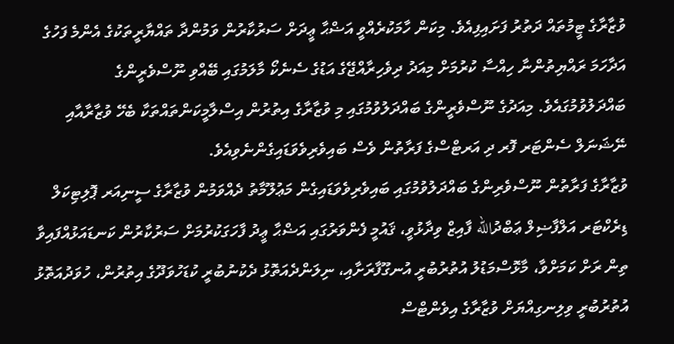ވުޒާރާގެ ޓީމުތައް ދަތުރު ފަށައިފިއެވެ. މިކަން ހާމަކުރެއްވީ އަޟްޙާ ޢީދަށް ސަރުކާރުން ވަމުންދާ ތައްޔާރީތަކުގެ އެންމެ ފަހުގެ އަދާހަމަ ރައްޔިތުންނާ ހިއްސާ ކުރުމަށް މިއަދު ދިވެހިރާއްޖޭގެ އަޑުގެ ސެނެކޯ މާލަމުގައި ބޭއްވި ނޫސްވެރީންގެ ބައްދަލުވުމުގައެވެ. މިއަދުގެ ނޫސްވެރީންގެ ބައްދަލުވުމުގައި މި ވުޒާރާގެ އިތުރުން އިސްލާމީކަންތައްތަކާ ބެހޭ ވުޒާރާއާއި ނޭޝަނަލް ސެންޓަރ ފޮރ ދި އަރޓްސްގެ ފަރާތުން ވެސް ބައިވެރިވެވަޑައިގެންނެވިއެވެ.
ވުޒާރާގެ ފަރާތުން ނޫސްވެރިންގެ ބައްދަލުވުމުގައި ބައިވެރިވެވަޑައިގެން މަޢުލޫމާތު ދެއްވަމުން ވުޒާރާގެ ސީނިއަރ ޕޮލިޓިކަލް ޑިރެކްޓަރ އަލްފާޟިލް ޢަބްދުالله ފާއިޒް ވިދާޅުވީ، ޤައުމީ ފެންވަރުގައި އަޟްޙާ ޢީދު ފާހަގަކުރުމަށް ސަރުކާރުން ކަނޑައަޅުއްފައިވާ ތިން ރަށް ކަމަށްވާ، މާޅޮސްމަޑުލު އުތުރުބުރީ އުނގޫފާރަށާއި، ނިލަންދެއަތޮޅު ދެކުނުބުރީ ކުޑަހުވަދޫގެ އިތުރުން، ހުވަދުއަތޮޅު އުތުރުބުރީ ވިލިނގިއްޔަށް ވުޒާރާގެ އިވެންޓްސް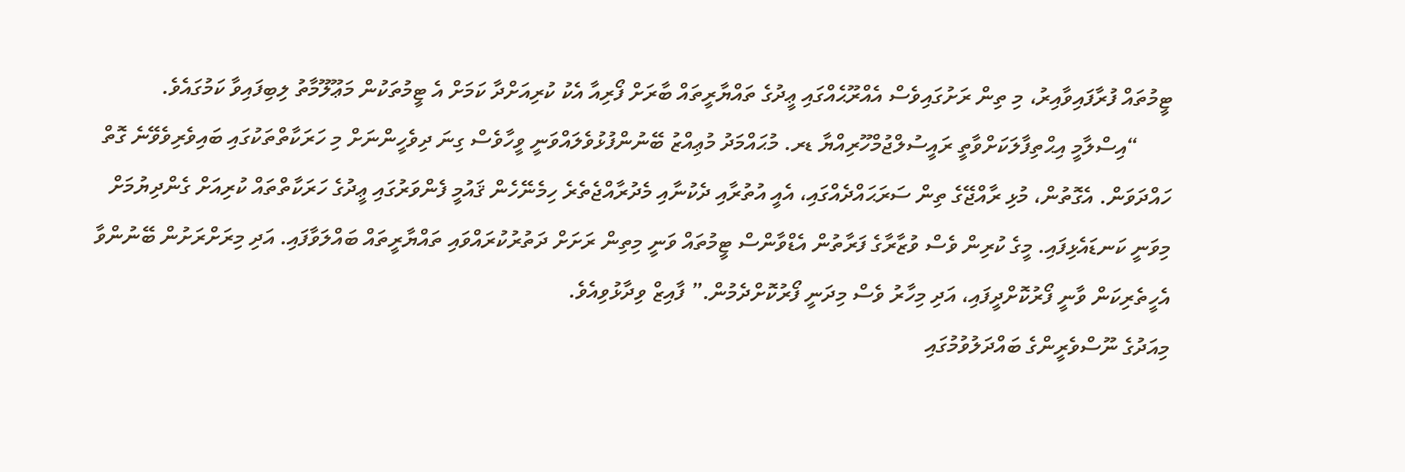ޓީމުތައް ފުރާފައިވާއިރު، މި ތިން ރަށުގައިވެސް އެއްރޫޙެއްގައި ޢީދުގެ ތައްޔާރީތައް ބާރަށް ފޯރިއާ އެކު ކުރިއަށްދާ ކަމަށް އެ ޓީމުތަކުން މަޢޫލޫމާތު ލިބިފައިވާ ކަމުގައެވެ.
      “އިސްލާމީ އިޙްތިފާލަކަށްވާތީ ރައީސުލްޖުމްހޫރިއްޔާ ޑރ. މުޙައްމަދު މުޢިއްޒު ބޭނުންފުޅުވެލައްވަނީ ވީހާވެސް ގިނަ ދިވެހީންނަށް މި ހަރަކާތްތަކުގައި ބައިވެރިވެވޭނެ ގޮތް ހައްދަވަން. އެގޮތުން، މުޅި ރާއްޖޭގެ ތިން ސަރަޙައްދެއްގައި، އެއީ އުތުރާއި ދެކުނާއި މެދުރާއްޖެތެރެ ހިމެނޭހެން ޤައުމީ ފެންވަރުގައި ޢީދުގެ ހަރަކާތްތައް ކުރިއަށް ގެންދިޔުމަށް މިވަނީ ކަނޑައެޅިފައި. މީގެ ކުރިން ވެސް ވުޒާރާގެ ފަރާތުން އެޑްވާންސް ޓީމުތައް ވަނީ މިތިން ރަށަށް ދަތުރުކުރައްވައި ތައްޔާރީތައް ބައްލަވާފައި. އަދި މިރަށްރަށުން ބޭނުންވާ އެހީތެރިކަން ވާނީ ފޯރުކޮށްދީފައި، އަދި މިހާރު ވެސް މިދަނީ ފޯރުކޮށްދެމުން.” ފާއިޒް ވިދާޅުވިއެވެ.
މިއަދުގެ ނޫސްވެރީންގެ ބައްދަލުވުމުގައި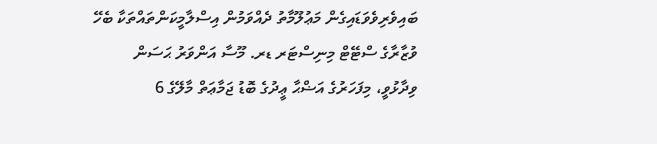ބައިވެރިވެވަޑައިގެން މަޢުލޫމާތު ދެއްވަމުން އިސްލާމީކަންތައްތަކާ ބެހޭ ވުޒާރާގެ ސްޓޭޓް މިނިސްޓަރ ޑރ. މޫސާ އަންވަރު ޙަސަން ވިދާޅުވީ، މިފަހަރުގެ އަޟްޙާ ޢީދުގެ ބޮޑު ޖަމާޢަތް މާލޭގެ 6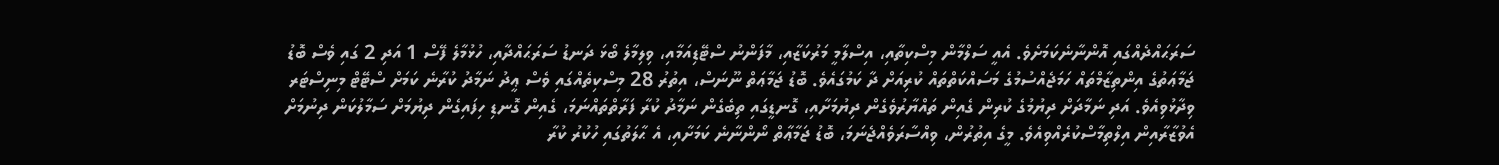ސަރަޙައްދެއްގައި އޮންނާނެކަމަށެވެ. އެއީ ސަލްމާން މިސްކިތާއި، އިސްލާމީ މަރުކަޒާއި، މާފަންނު ސްޓޭޑިއަމާއި، ވިލިމާލެ ބޯޅަ ދަނޑު ސަރަޙައްދާއި، ހުޅުމާލެ ފޭސް 1 އަދި 2 ގައި ވެސް ބޮޑު ޖަމާޢަތުގެ އިންތިޒާމްތައް ހަމަޖެއްސުމުގެ މަސައްކަތްތައް ކުރިއަށް ދާ ކަމުގައެވެ. ބޮޑު ޖަމާޢަތް ނޫނަސް، އިތުރު 28 މިސްކިތެއްގައި ވެސް ޢީދު ނަމާދު ކުރާނެ ކަމަށް ސްޓޭޓް މިނިސްޓަރ ވިދާޅުވިއެވެ. އަދި ނަމާދަށް ދިޔުމުގެ ކުރިން ގެއިން ތައްޔާރުވެގެން ދިޔުމަށާއި، ގޮނޑީގައި ތިބެގެން ނަމާދު ކުރާ ފަރާތްތައްނަމަ، ގެއިން ގޮނޑި ހިފައިގެން ދިޔުމަށް ސަމާލުކަން ދިނުމަށް އެވުޒާރާއިން އިލްތިމާސްކުރެއްވިއެވެ. މީގެ އިތުރުން، ވިއްސާރަވެއްޖެނަމަ، ބޮޑު ޖަމާޢާތް ނޯންނާނެ ކަމަށާއި، އެ ޙާލަތުގައި ހުކުރު ކުރާ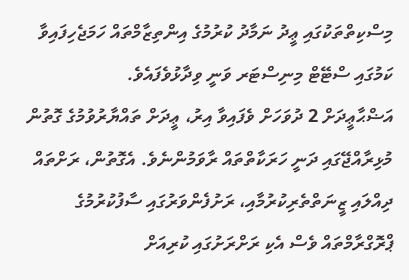މިސްކިތްތަކުގައި ޢީދު ނަމާދު ކުރުމުގެ އިންތިޒާމްތައް ހަމަޖެހިފައިވާ ކަމުގައި ސްޓޭޓް މިނިސްޓަރ ވަނީ ވިދާޅުވެފައެވެ.
އަޟްޙާޢީދަށް 2 ދުވަހަށް ވެފައިވާ އިރު، ޢީދަށް ތައްޔާރުވުމުގެ ގޮތުން މުޅިރާއްޖޭގައި ދަނީ ހަރަކާތްތައް ރާވަމުންނެވެ. އެގޮތުން، ރަށްތައް ދިއްލައި ޒީނަތްތެރިކުރުމާއި، ރަށުފެންވަރުގައި ސާފުކުރުމުގެ ޕްރޮގްރާމްތައް ވެސް އެކި ރަށްރަށުގައި ކުރިއަށް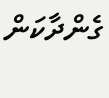ގެންދާކަން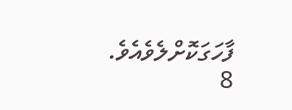ފާހަގަކޮށްލެވެއެވެ.
8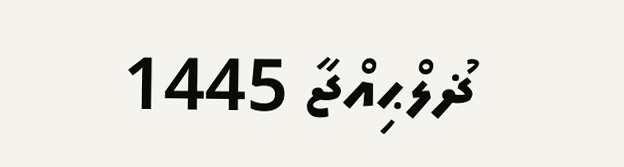ޛުލްޙިއްޖާ 1445